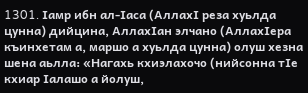1301. Iамр ибн ал-Iаса (АллахI реза хуьлда цунна) дийцина, АллахIан элчано (АллахIера къинхетам а, маршо а хуьлда цунна) олуш хезна шена аьлла: «Нагахь кхиэлахочо (нийсонна тIе кхиар Iалашо а йолуш,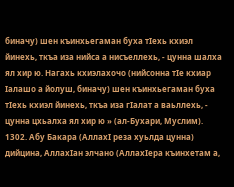биначу) шен къинхьегаман буха тIехь кхиэл йинехь, ткъа иза нийса а нисъеллехь, - цунна шалха ял хир ю. Нагахь кхиэлахочо (нийсонна тIе кхиар Iалашо а йолуш, биначу) шен къинхьегаман буха тIехь кхиэл йинехь, ткъа иза гIалат а ваьллехь, - цунна цхьалха ял хир ю » (ал-Бухари, Муслим).
1302. Абу Бакара (АллахI реза хуьлда цунна) дийцина, АллахIан элчано (АллахIера къинхетам а,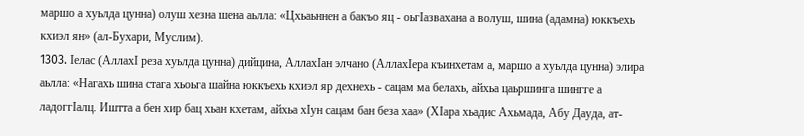маршо а хуьлда цунна) олуш хезна шена аьлла: «Цхьаьннен а бакъо яц - оьгIазвахана а волуш, шина (адамна) юккъехь кхиэл ян» (ал-Бухари, Муслим).
1303. Iелас (АллахI реза хуьлда цунна) дийцина, АллахIан элчано (АллахIера къинхетам а, маршо а хуьлда цунна) элира аьлла: «Нагахь шина стага хьоьга шайна юккъехь кхиэл яр дехнехь - сацам ма белахь, айхьа цаьршинга шингге а ладоггIалц. Иштта а бен хир бац хьан кхетам, айхьа хIун сацам бан беза хаа» (ХIара хьадис Ахьмада, Абу Дауда, ат-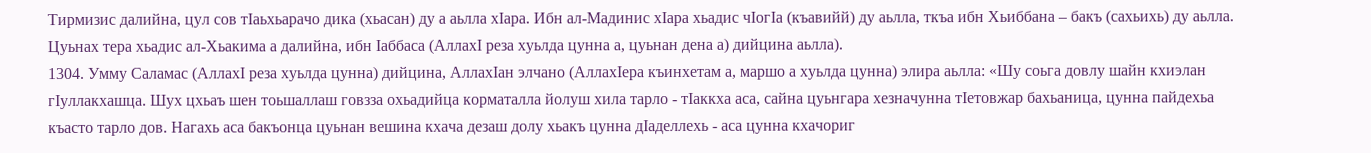Тирмизис далийна, цул сов тIаьхьарачо дика (хьасан) ду а аьлла хIара. Ибн ал-Мадинис хIара хьадис чIогIа (къавийй) ду аьлла, ткъа ибн Хьиббана – бакъ (сахьихь) ду аьлла. Цуьнах тера хьадис ал-Хьакима а далийна, ибн Iаббаса (АллахI реза хуьлда цунна а, цуьнан дена а) дийцина аьлла).
1304. Умму Саламас (АллахI реза хуьлда цунна) дийцина, АллахIан элчано (АллахIера къинхетам а, маршо а хуьлда цунна) элира аьлла: «Шу соьга довлу шайн кхиэлан гIуллакхашца. Шух цхьаъ шен тоьшаллаш говзза охьадийца корматалла йолуш хила тарло - тIаккха аса, сайна цуьнгара хезначунна тIетовжар бахьаница, цунна пайдехьа къасто тарло дов. Нагахь аса бакъонца цуьнан вешина кхача дезаш долу хьакъ цунна дIаделлехь - аса цунна кхачориг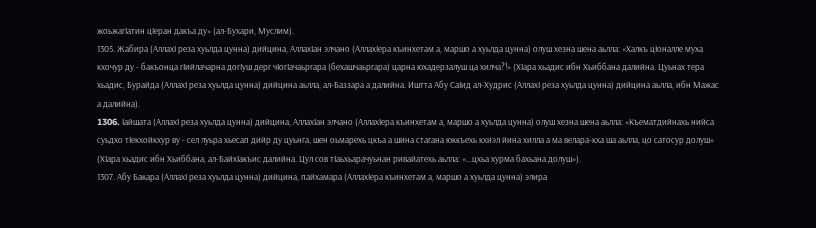жоьжагIатин цIеран дакъа ду» (ал-Бухари, Муслим).
1305. Жабира (АллахI реза хуьлда цунна) дийцина, АллахIан элчано (АллахIера къинхетам а, маршо а хуьлда цунна) олуш хезна шена аьлла: «Халкъ цIоналле муха кхочур ду - бакъонца гIийлачарна догIуш дерг чIогIачаьргара (бехашчаьргара) царна юхадерзалуш ца хилча?!» (ХIара хьадис ибн Хьиббана далийна. Цуьнах тера хьадис, Бурайда (АллахI реза хуьлда цунна) дийцина аьлла, ал-Баззара а далийна. Иштта Абу СаIид ал-Худрис (АллахI реза хуьлда цунна) дийцина аьлла, ибн Мажас а далийна).
1306. Iайшата (АллахI реза хуьлда цунна) дийцина, АллахIан элчано (АллахIера къинхетам а, маршо а хуьлда цунна) олуш хезна шена аьлла: «Къематдийнахь нийса суьдхо тIекхойкхур ву - сел луьра хьесап дийр ду цуьнга, шен оьмарехь цкъа а шина стагана юккъехь кхиэл йина хилла а ма велара-кха ша аьлла, цо сатосур долуш» (ХIара хьадис ибн Хьиббана, ал-БайхIакъис далийна. Цул сов тIаьхьарачуьнан ривайатехь аьлла: «…цхьа хурма бахьана долуш»).
1307. Абу Бакара (АллахI реза хуьлда цунна) дийцина, пайхамара (АллахIера къинхетам а, маршо а хуьлда цунна) элира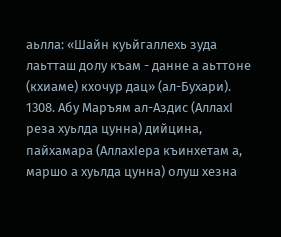аьлла: «Шайн куьйгаллехь зуда лаьтташ долу къам - данне а аьттоне (кхиаме) кхочур дац» (ал-Бухари).
1308. Абу Маръям ал-Аздис (АллахI реза хуьлда цунна) дийцина, пайхамара (АллахIера къинхетам а, маршо а хуьлда цунна) олуш хезна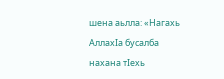шена аьлла: «Нагахь АллахIа бусалба нахана тIехь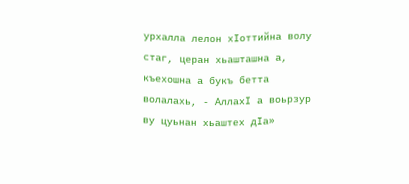урхалла лелон хIоттийна волу стаг, церан хьашташна а, къехошна а букъ бетта волалахь, - АллахI а воьрзур ву цуьнан хьаштех дIа»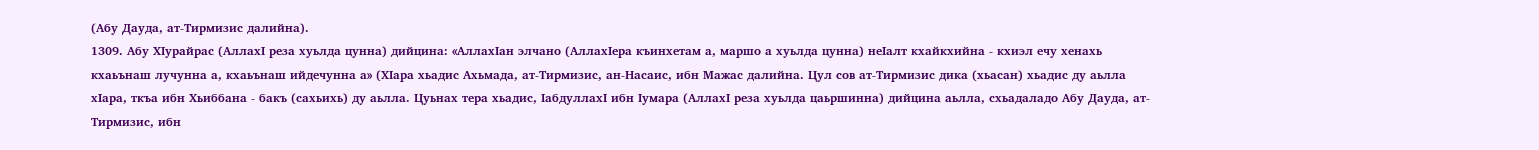(Абу Дауда, ат-Тирмизис далийна).
1309. Абу ХIурайрас (АллахI реза хуьлда цунна) дийцина: «АллахIан элчано (АллахIера къинхетам а, маршо а хуьлда цунна) неIалт кхайкхийна - кхиэл ечу хенахь кхаьънаш лучунна а, кхаьънаш ийдечунна а» (ХIара хьадис Ахьмада, ат-Тирмизис, ан-Насаис, ибн Мажас далийна. Цул сов ат-Тирмизис дика (хьасан) хьадис ду аьлла хIара, ткъа ибн Хьиббана - бакъ (сахьихь) ду аьлла. Цуьнах тера хьадис, IабдуллахI ибн Iумара (АллахI реза хуьлда цаьршинна) дийцина аьлла, схьадаладо Абу Дауда, ат-Тирмизис, ибн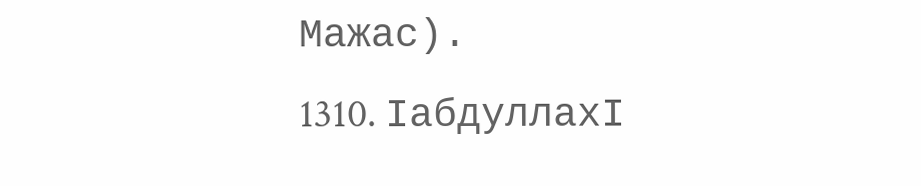Мажас).
1310. IабдуллахI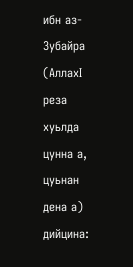ибн аз-Зубайра (АллахI реза хуьлда цунна а, цуьнан дена а) дийцина: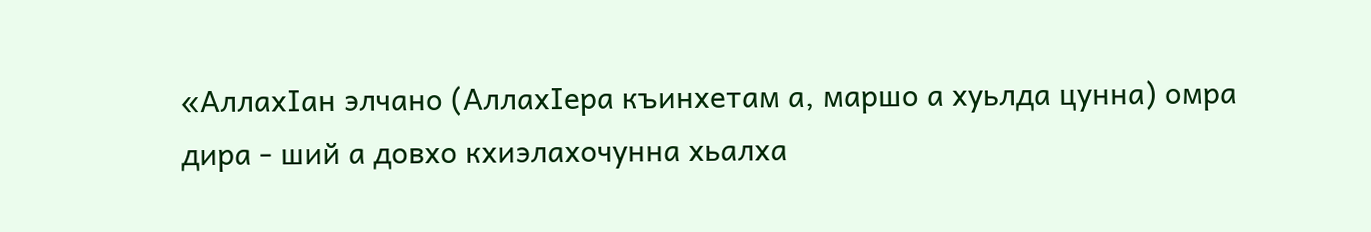«АллахIан элчано (АллахIера къинхетам а, маршо а хуьлда цунна) омра дира - ший а довхо кхиэлахочунна хьалха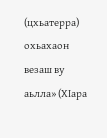(цхьатерра) охьахаон везаш ву аьлла» (ХIара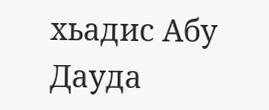хьадис Абу Дауда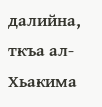далийна, ткъа ал-Хьакима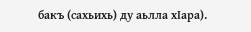бакъ (сахьихь) ду аьлла хIара).